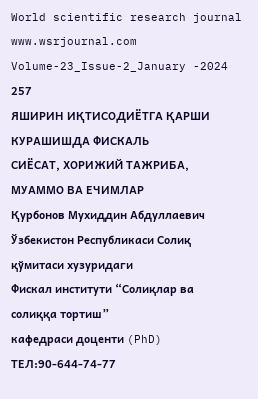World scientific research journal
www.wsrjournal.com Volume-23_Issue-2_January -2024
257
ЯШИРИН ИҚТИСОДИЁТГА ҚАРШИ КУРАШИШДА ФИСКАЛЬ
СИЁСАТ, ХОРИЖИЙ ТАЖРИБА, МУАММО ВА ЕЧИМЛАР
Қурбонов Мухиддин Абдуллаевич
Ўзбекистон Республикаси Солиқ қўмитаси хузуридаги
Фискал институти “Солиқлар ва солиққа тортиш”
кафедраси доценти (PhD)
ТЕЛ:90-644-74-77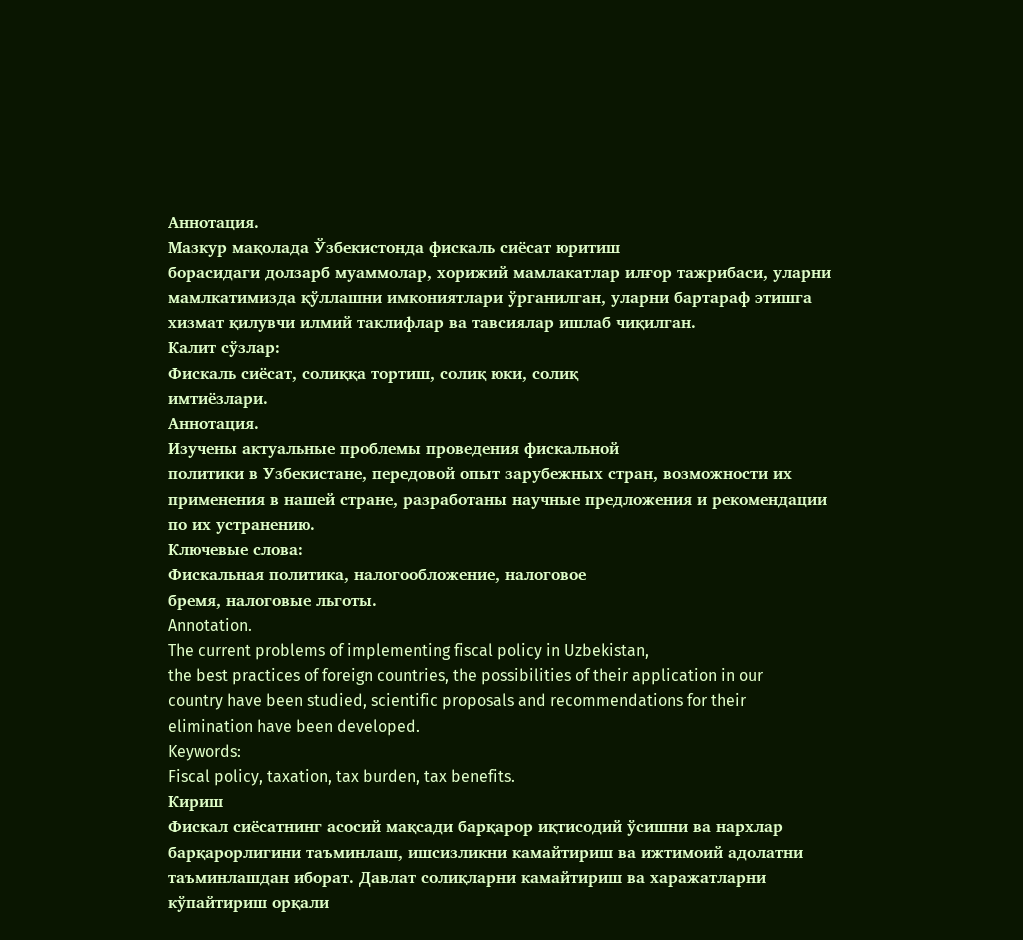Аннотация.
Мазкур мақолада Ўзбекистонда фискаль сиёсат юритиш
борасидаги долзарб муаммолар, хорижий мамлакатлар илғор тажрибаси, уларни
мамлкатимизда қўллашни имкониятлари ўрганилган, уларни бартараф этишга
хизмат қилувчи илмий таклифлар ва тавсиялар ишлаб чиқилган.
Калит сўзлар:
Фискаль сиёсат, солиққа тортиш, солиқ юки, солиқ
имтиёзлари.
Аннотация.
Изучены актуальные проблемы проведения фискальной
политики в Узбекистане, передовой опыт зарубежных стран, возможности их
применения в нашей стране, разработаны научные предложения и рекомендации
по их устранению.
Ключевые слова:
Фискальная политика, налогообложение, налоговое
бремя, налоговые льготы.
Annotation.
The current problems of implementing fiscal policy in Uzbekistan,
the best practices of foreign countries, the possibilities of their application in our
country have been studied, scientific proposals and recommendations for their
elimination have been developed.
Keywords:
Fiscal policy, taxation, tax burden, tax benefits.
Кириш
Фискал сиёсатнинг асосий мақсади барқарор иқтисодий ўсишни ва нархлар
барқарорлигини таъминлаш, ишсизликни камайтириш ва ижтимоий адолатни
таъминлашдан иборат. Давлат солиқларни камайтириш ва харажатларни
кўпайтириш орқали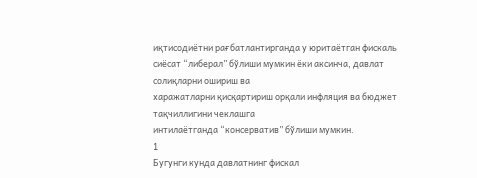иқтисодиётни рағбатлантирганда у юритаётган фискаль
сиёсат “либерал” бўлиши мумкин ёки аксинча, давлат солиқларни ошириш ва
харажатларни қисқартириш орқали инфляция ва бюджет тақчиллигини чеклашга
интилаётганда “консерватив” бўлиши мумкин.
1
Бугунги кунда давлатнинг фискал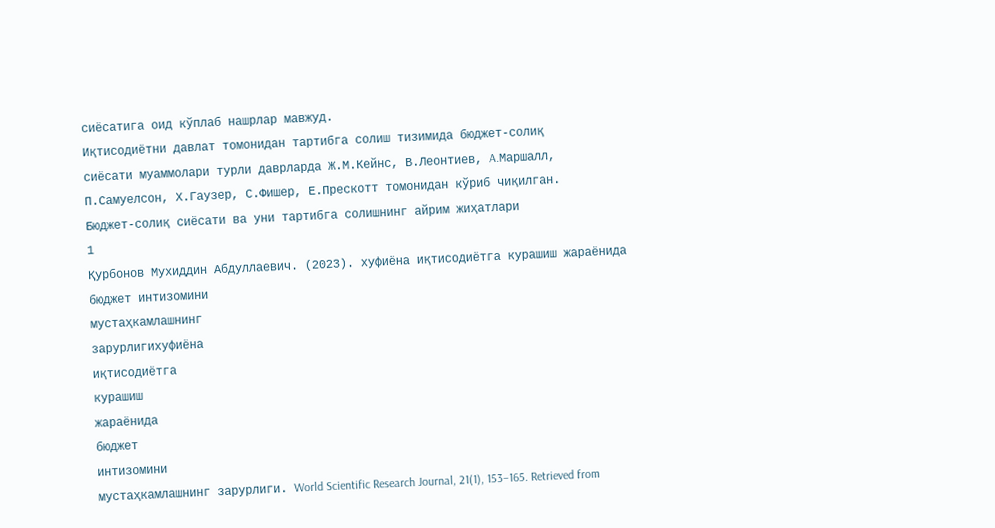сиёсатига оид кўплаб нашрлар мавжуд.
Иқтисодиётни давлат томонидан тартибга солиш тизимида бюджет-солиқ
сиёсати муаммолари турли даврларда Ж.М.Кейнс, В.Леонтиев, A.Маршалл,
П.Самуелсон, Х.Гаузер, С.Фишер, Е.Прескотт томонидан кўриб чиқилган.
Бюджет-солиқ сиёсати ва уни тартибга солишнинг айрим жиҳатлари
1
Қурбонов Мухиддин Абдуллаевич. (2023). хуфиёна иқтисодиётга курашиш жараёнида бюджет интизомини
мустаҳкамлашнинг
зарурлигихуфиёна
иқтисодиётга
курашиш
жараёнида
бюджет
интизомини
мустаҳкамлашнинг зарурлиги. World Scientific Research Journal, 21(1), 153–165. Retrieved from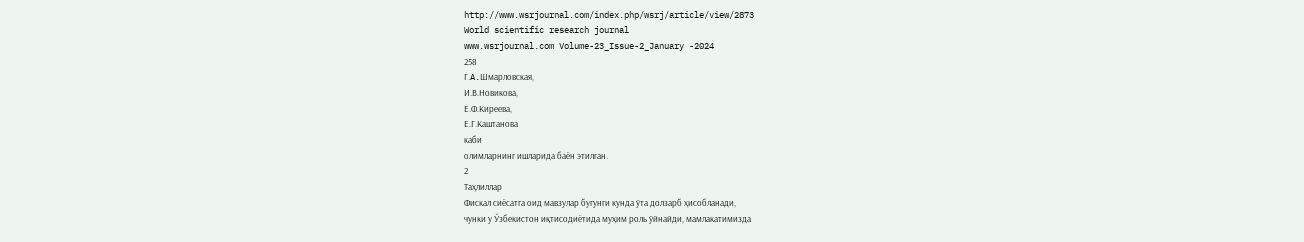http://www.wsrjournal.com/index.php/wsrj/article/view/2873
World scientific research journal
www.wsrjournal.com Volume-23_Issue-2_January -2024
258
Г.A.Шмарловская,
И.В.Новикова,
Е.Ф.Киреева,
Е.Г.Каштанова
каби
олимларнинг ишларида баён этилган.
2
Таҳлиллар
Фискал сиёсатга оид мавзулар бугунги кунда ўта долзарб ҳисобланади,
чунки у Ўзбекистон иқтисодиётида муҳим роль ўйнайди, мамлакатимизда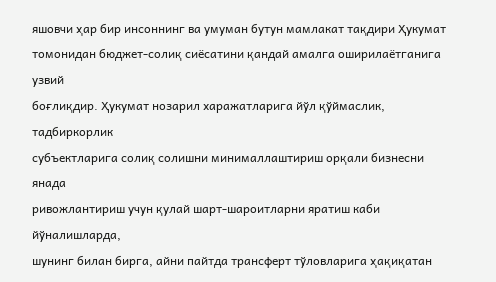яшовчи ҳар бир инсоннинг ва умуман бутун мамлакат тақдири Ҳукумат
томонидан бюджет-солиқ сиёсатини қандай амалга оширилаётганига узвий
боғлиқдир. Ҳукумат нозарил харажатларига йўл қўймаслик, тадбиркорлик
субъектларига солиқ солишни минималлаштириш орқали бизнесни янада
ривожлантириш учун қулай шарт-шароитларни яратиш каби йўналишларда,
шунинг билан бирга, айни пайтда трансферт тўловларига ҳақиқатан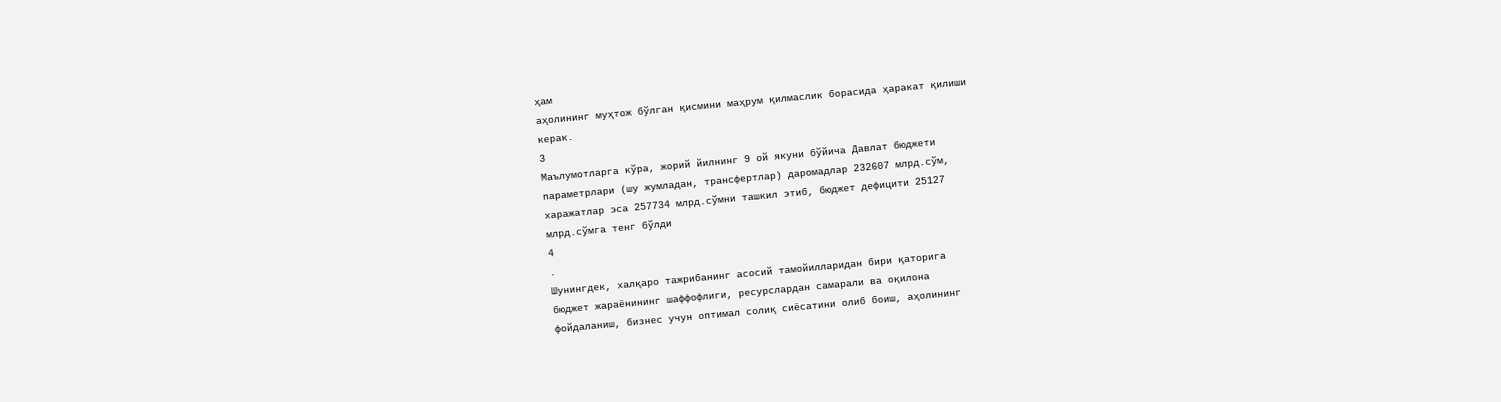ҳам
аҳолининг муҳтож бўлган қисмини маҳрум қилмаслик борасида ҳаракат қилиши
керак.
3
Маълумотларга кўра, жорий йилнинг 9 ой якуни бўйича Давлат бюджети
параметрлари (шу жумладан, трансфертлар) даромадлар 232607 млрд.сўм,
харажатлар эса 257734 млрд.сўмни ташкил этиб, бюджет дефицити 25127
млрд.сўмга тенг бўлди
4
.
Шунингдек, халқаро тажрибанинг асосий тамойилларидан бири қаторига
бюджет жараёнининг шаффофлиги, ресурслардан самарали ва оқилона
фойдаланиш, бизнес учун оптимал солиқ сиёсатини олиб боиш, аҳолининг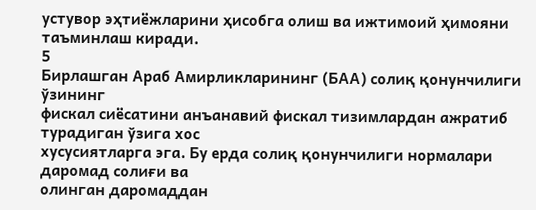устувор эҳтиёжларини ҳисобга олиш ва ижтимоий ҳимояни таъминлаш киради.
5
Бирлашган Aраб Aмирликларининг (БАА) солиқ қонунчилиги ўзининг
фискал сиёсатини анъанавий фискал тизимлардан ажратиб турадиган ўзига хос
хусусиятларга эга. Бу ерда солиқ қонунчилиги нормалари даромад солиғи ва
олинган даромаддан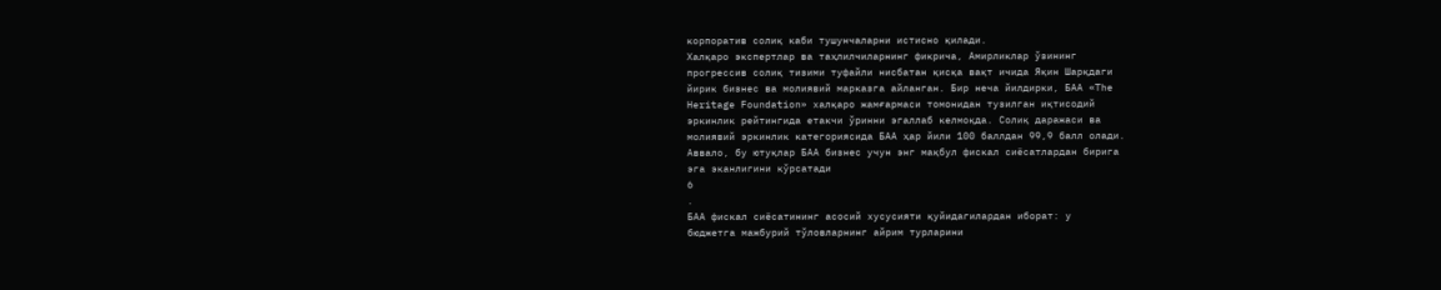корпоратив солиқ каби тушунчаларни истисно қилади.
Халқаро экспертлар ва таҳлилчиларнинг фикрича, Aмирликлар ўзининг
прогрессив солиқ тизими туфайли нисбатан қисқа вақт ичида Яқин Шарқдаги
йирик бизнес ва молиявий марказга айланган. Бир неча йилдирки, БAA «The
Heritage Foundation» халқаро жамғармаси томонидан тузилган иқтисодий
эркинлик рейтингида етакчи ўринни эгаллаб келмоқда. Солиқ даражаси ва
молиявий эркинлик категориясида БАА ҳар йили 100 баллдан 99,9 балл олади.
Aввало, бу ютуқлар БAA бизнес учун энг мақбул фискал сиёсатлардан бирига
эга эканлигини кўрсатади
6
.
БAA фискал сиёсатининг асосий хусусияти қуйидагилардан иборат: у
бюджетга мажбурий тўловларнинг айрим турларини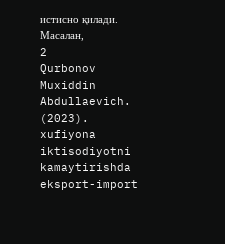истисно қилади. Масалан,
2
Qurbonov Muxiddin Abdullaevich. (2023). xufiyona iktisodiyotni kamaytirishda eksport-import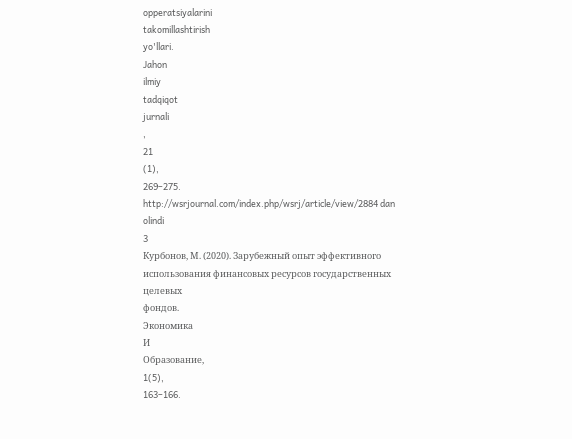opperatsiyalarini
takomillashtirish
yo'llari.
Jahon
ilmiy
tadqiqot
jurnali
,
21
(1),
269–275.
http://wsrjournal.com/index.php/wsrj/article/view/2884 dan olindi
3
Курбонов, М. (2020). Зарубежный опыт эффективного использования финансовых ресурсов государственных
целевых
фондов.
Экономика
И
Образование,
1(5),
163–166.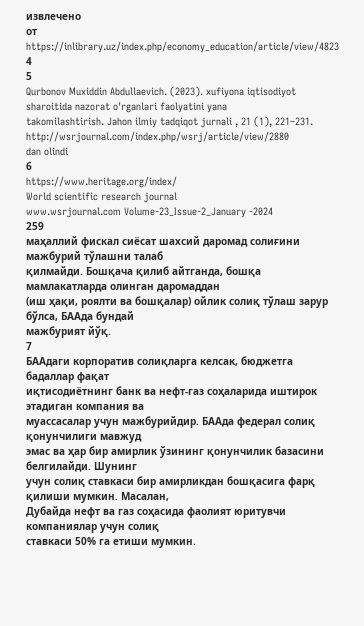извлечено
от
https://inlibrary.uz/index.php/economy_education/article/view/4823
4
5
Qurbonov Muxiddin Abdullaevich. (2023). xufiyona iqtisodiyot sharoitida nazorat o'rganlari faolyatini yana
takomilashtirish. Jahon ilmiy tadqiqot jurnali , 21 (1), 221–231. http://wsrjournal.com/index.php/wsrj/article/view/2880
dan olindi
6
https://www.heritage.org/index/
World scientific research journal
www.wsrjournal.com Volume-23_Issue-2_January -2024
259
маҳаллий фискал сиёсат шахсий даромад солиғини мажбурий тўлашни талаб
қилмайди. Бошқача қилиб айтганда, бошқа мамлакатларда олинган даромаддан
(иш ҳақи, роялти ва бошқалар) ойлик солиқ тўлаш зарур бўлса, БAAда бундай
мажбурият йўқ.
7
БAAдаги корпоратив солиқларга келсак, бюджетга бадаллар фақат
иқтисодиётнинг банк ва нефт-газ соҳаларида иштирок этадиган компания ва
муассасалар учун мажбурийдир. БААда федерал солиқ қонунчилиги мавжуд
эмас ва ҳар бир амирлик ўзининг қонунчилик базасини белгилайди. Шунинг
учун солиқ ставкаси бир амирликдан бошқасига фарқ қилиши мумкин. Масалан,
Дубайда нефт ва газ соҳасида фаолият юритувчи компаниялар учун солиқ
ставкаси 50% га етиши мумкин.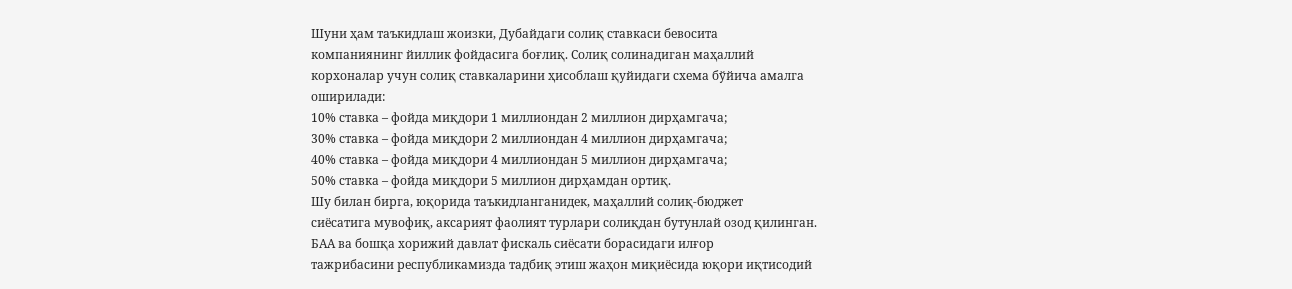Шуни ҳам таъкидлаш жоизки, Дубайдаги солиқ ставкаси бевосита
компаниянинг йиллик фойдасига боғлиқ. Солиқ солинадиган маҳаллий
корхоналар учун солиқ ставкаларини ҳисоблаш қуйидаги схема бўйича амалга
оширилади:
10% ставка – фойда миқдори 1 миллиондан 2 миллион дирҳамгача;
30% ставка – фойда миқдори 2 миллиондан 4 миллион дирҳамгача;
40% ставка – фойда миқдори 4 миллиондан 5 миллион дирҳамгача;
50% ставка – фойда миқдори 5 миллион дирҳамдан ортиқ.
Шу билан бирга, юқорида таъкидланганидек, маҳаллий солиқ-бюджет
сиёсатига мувофиқ, аксарият фаолият турлари солиқдан бутунлай озод қилинган.
БАА ва бошқа хорижий давлат фискаль сиёсати борасидаги илғор
тажрибасини республикамизда тадбиқ этиш жаҳон миқиёсида юқори иқтисодий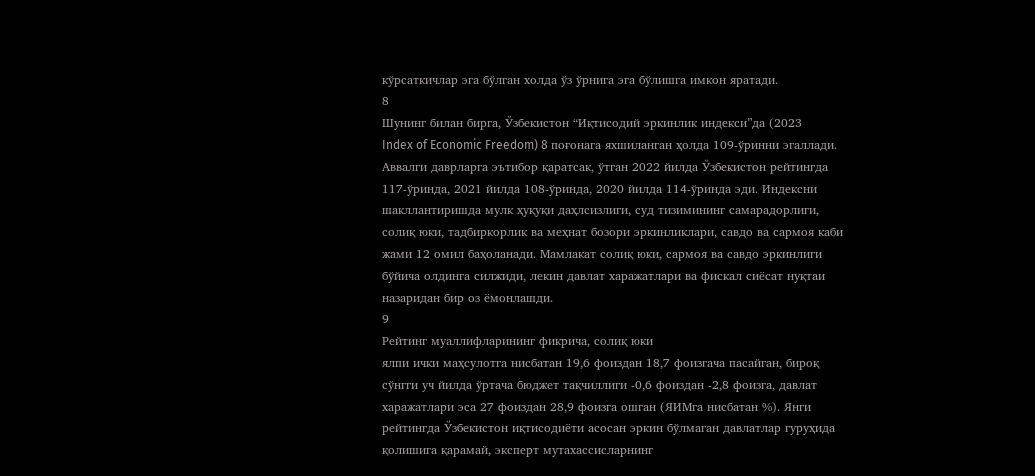кўрсаткичлар эга бўлган холда ўз ўрнига эга бўлишга имкон яратади.
8
Шунинг билан бирга, Ўзбекистон “Иқтисодий эркинлик индекси”да (2023
Index of Economic Freedom) 8 поғонага яхшиланган ҳолда 109-ўринни эгаллади.
Аввалги даврларга эътибор қаратсак, ўтган 2022 йилда Ўзбекистон рейтингда
117-ўринда, 2021 йилда 108-ўринда, 2020 йилда 114-ўринда эди. Индексни
шакллантиришда мулк ҳуқуқи даҳлсизлиги, суд тизимининг самарадорлиги,
солиқ юки, тадбиркорлик ва меҳнат бозори эркинликлари, савдо ва сармоя каби
жами 12 омил баҳоланади. Мамлакат солиқ юки, сармоя ва савдо эркинлиги
бўйича олдинга силжиди, лекин давлат харажатлари ва фискал сиёсат нуқтаи
назаридан бир оз ёмонлашди.
9
Рейтинг муаллифларининг фикрича, солиқ юки
ялпи ички маҳсулотга нисбатан 19,6 фоиздан 18,7 фоизгача пасайган, бироқ
сўнгги уч йилда ўртача бюджет тақчиллиги -0,6 фоиздан -2,8 фоизга, давлат
харажатлари эса 27 фоиздан 28,9 фоизга ошган (ЯИМга нисбатан %). Янги
рейтингда Ўзбекистон иқтисодиёти асосан эркин бўлмаган давлатлар гуруҳида
қолишига қарамай, эксперт мутахассисларнинг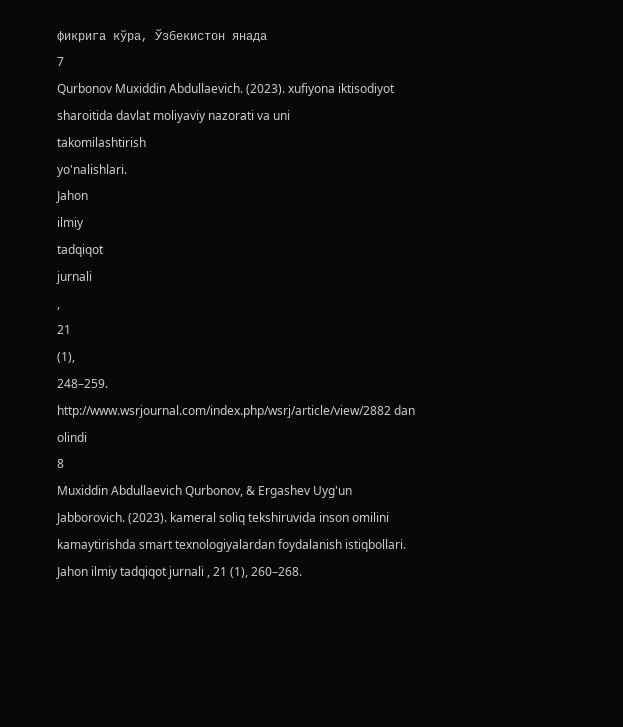фикрига кўра, Ўзбекистон янада
7
Qurbonov Muxiddin Abdullaevich. (2023). xufiyona iktisodiyot sharoitida davlat moliyaviy nazorati va uni
takomilashtirish
yo'nalishlari.
Jahon
ilmiy
tadqiqot
jurnali
,
21
(1),
248–259.
http://www.wsrjournal.com/index.php/wsrj/article/view/2882 dan olindi
8
Muxiddin Abdullaevich Qurbonov, & Ergashev Uyg'un Jabborovich. (2023). kameral soliq tekshiruvida inson omilini
kamaytirishda smart texnologiyalardan foydalanish istiqbollari. Jahon ilmiy tadqiqot jurnali , 21 (1), 260–268.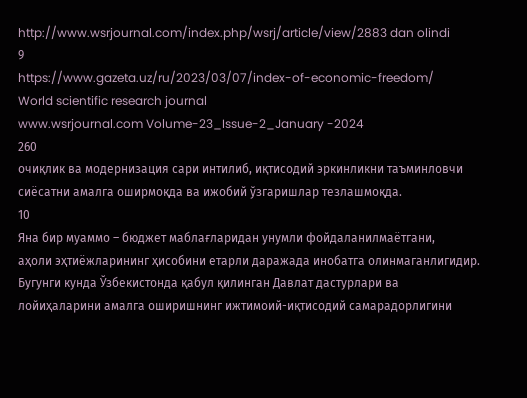http://www.wsrjournal.com/index.php/wsrj/article/view/2883 dan olindi
9
https://www.gazeta.uz/ru/2023/03/07/index-of-economic-freedom/
World scientific research journal
www.wsrjournal.com Volume-23_Issue-2_January -2024
260
очиқлик ва модернизация сари интилиб, иқтисодий эркинликни таъминловчи
сиёсатни амалга оширмоқда ва ижобий ўзгаришлар тезлашмоқда.
10
Яна бир муаммо – бюджет маблағларидан унумли фойдаланилмаётгани,
аҳоли эҳтиёжларининг ҳисобини етарли даражада инобатга олинмаганлигидир.
Бугунги кунда Ўзбекистонда қабул қилинган Давлат дастурлари ва
лойиҳаларини амалга оширишнинг ижтимоий-иқтисодий самарадорлигини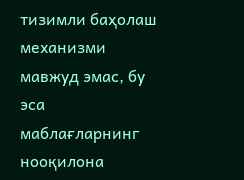тизимли баҳолаш механизми мавжуд эмас, бу эса маблағларнинг нооқилона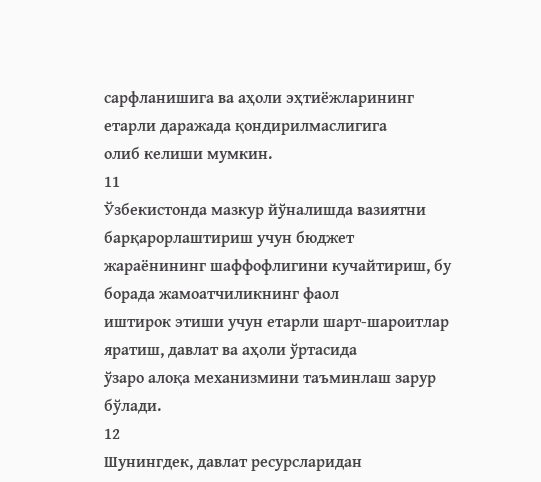сарфланишига ва аҳоли эҳтиёжларининг етарли даражада қондирилмаслигига
олиб келиши мумкин.
11
Ўзбекистонда мазкур йўналишда вазиятни барқарорлаштириш учун бюджет
жараёнининг шаффофлигини кучайтириш, бу борада жамоатчиликнинг фаол
иштирок этиши учун етарли шарт-шароитлар яратиш, давлат ва аҳоли ўртасида
ўзаро алоқа механизмини таъминлаш зарур бўлади.
12
Шунингдек, давлат ресурсларидан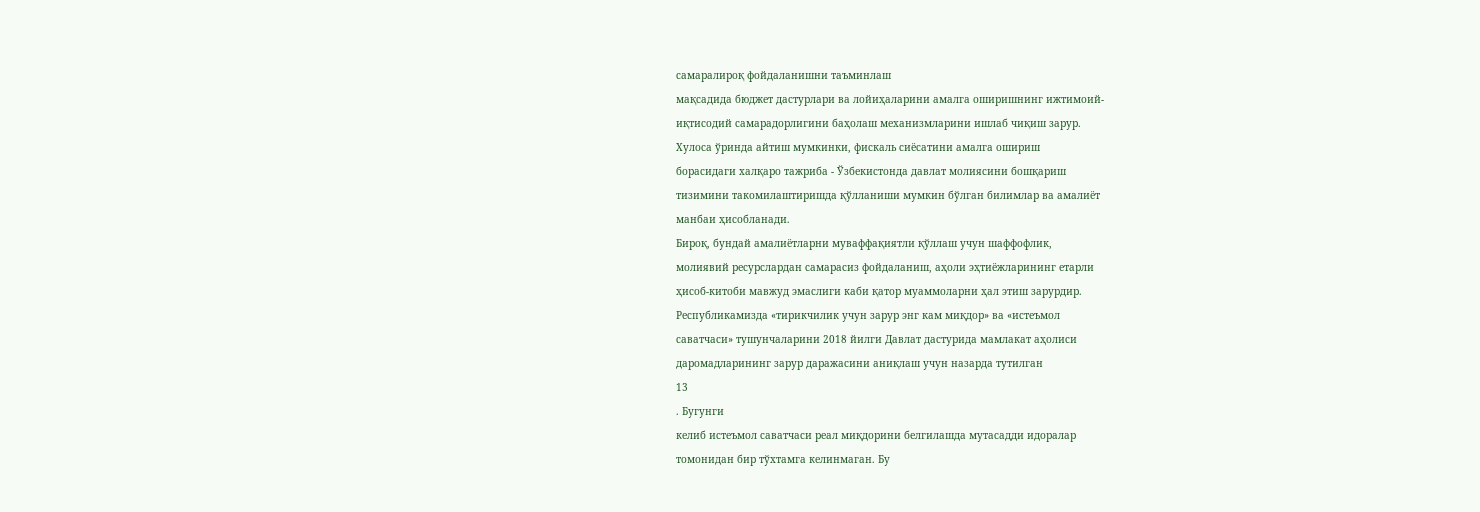самаралироқ фойдаланишни таъминлаш
мақсадида бюджет дастурлари ва лойиҳаларини амалга оширишнинг ижтимоий-
иқтисодий самарадорлигини баҳолаш механизмларини ишлаб чиқиш зарур.
Хулоса ўринда айтиш мумкинки, фискаль сиёсатини амалга ошириш
борасидаги халқаро тажриба - Ўзбекистонда давлат молиясини бошқариш
тизимини такомилаштиришда қўлланиши мумкин бўлган билимлар ва амалиёт
манбаи ҳисобланади.
Бироқ, бундай амалиётларни муваффақиятли қўллаш учун шаффофлик,
молиявий ресурслардан самарасиз фойдаланиш, аҳоли эҳтиёжларининг етарли
ҳисоб-китоби мавжуд эмаслиги каби қатор муаммоларни ҳал этиш зарурдир.
Республикамизда «тирикчилик учун зарур энг кам миқдор» ва «истеъмол
саватчаси» тушунчаларини 2018 йилги Давлат дастурида мамлакат аҳолиси
даромадларининг зарур даражасини аниқлаш учун назарда тутилган
13
. Бугунги
келиб истеъмол саватчаси реал миқдорини белгилашда мутасадди идоралар
томонидан бир тўхтамга келинмаган. Бу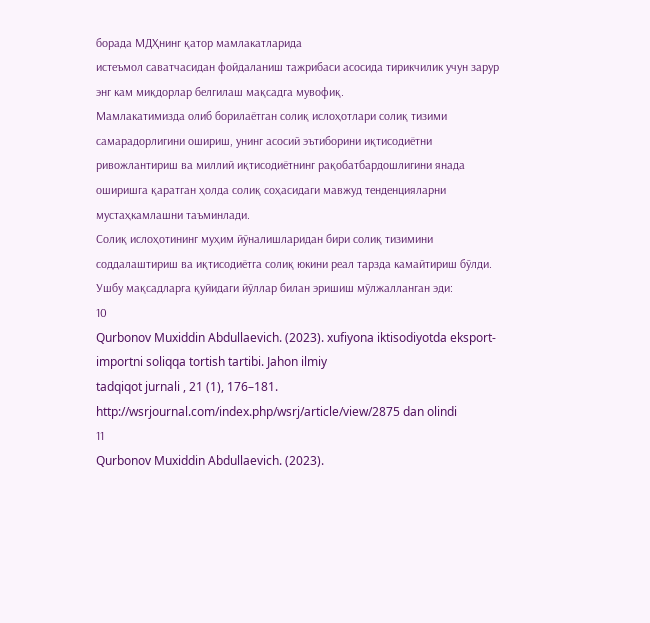борада МДҲнинг қатор мамлакатларида
истеъмол саватчасидан фойдаланиш тажрибаси асосида тирикчилик учун зарур
энг кам миқдорлар белгилаш мақсадга мувофиқ.
Мамлакатимизда олиб борилаётган солиқ ислоҳотлари солиқ тизими
самарадорлигини ошириш, унинг асосий эътиборини иқтисодиётни
ривожлантириш ва миллий иқтисодиётнинг рақобатбардошлигини янада
оширишга қаратган ҳолда солиқ соҳасидаги мавжуд тенденцияларни
мустаҳкамлашни таъминлади.
Солиқ ислоҳотининг муҳим йўналишларидан бири солиқ тизимини
соддалаштириш ва иқтисодиётга солиқ юкини реал тарзда камайтириш бўлди.
Ушбу мақсадларга қуйидаги йўллар билан эришиш мўлжалланган эди:
10
Qurbonov Muxiddin Abdullaevich. (2023). xufiyona iktisodiyotda eksport-importni soliqqa tortish tartibi. Jahon ilmiy
tadqiqot jurnali , 21 (1), 176–181. http://wsrjournal.com/index.php/wsrj/article/view/2875 dan olindi
11
Qurbonov Muxiddin Abdullaevich. (2023).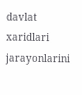davlat xaridlari jarayonlarini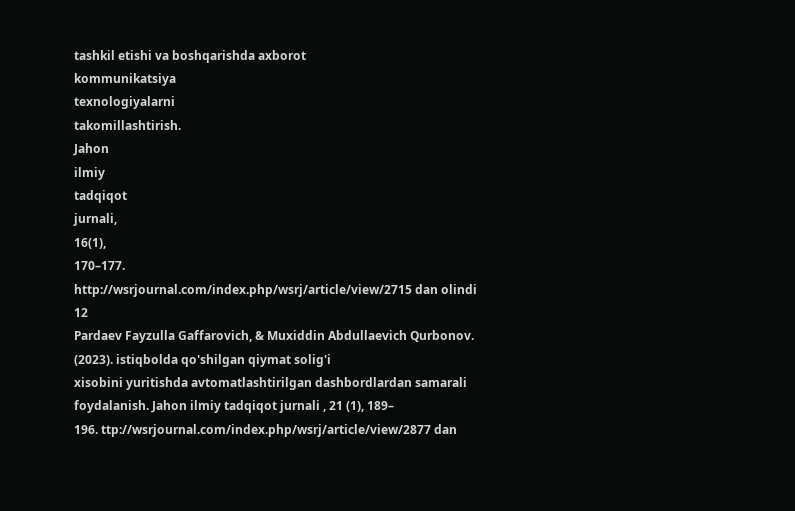tashkil etishi va boshqarishda axborot
kommunikatsiya
texnologiyalarni
takomillashtirish.
Jahon
ilmiy
tadqiqot
jurnali,
16(1),
170–177.
http://wsrjournal.com/index.php/wsrj/article/view/2715 dan olindi
12
Pardaev Fayzulla Gaffarovich, & Muxiddin Abdullaevich Qurbonov. (2023). istiqbolda qo'shilgan qiymat solig'i
xisobini yuritishda avtomatlashtirilgan dashbordlardan samarali foydalanish. Jahon ilmiy tadqiqot jurnali , 21 (1), 189–
196. ttp://wsrjournal.com/index.php/wsrj/article/view/2877 dan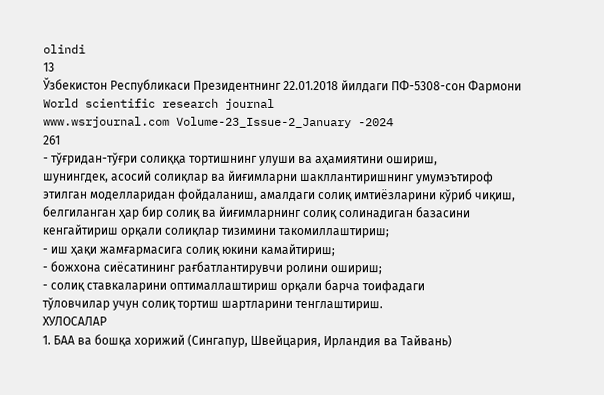olindi
13
Ўзбекистон Республикаси Президентнинг 22.01.2018 йилдаги ПФ-5308-сон Фармони
World scientific research journal
www.wsrjournal.com Volume-23_Issue-2_January -2024
261
- тўғридан-тўғри солиққа тортишнинг улуши ва аҳамиятини ошириш,
шунингдек, асосий солиқлар ва йиғимларни шакллантиришнинг умумэътироф
этилган моделларидан фойдаланиш, амалдаги солиқ имтиёзларини кўриб чиқиш,
белгиланган ҳар бир солиқ ва йиғимларнинг солиқ солинадиган базасини
кенгайтириш орқали солиқлар тизимини такомиллаштириш;
- иш ҳақи жамғармасига солиқ юкини камайтириш;
- божхона сиёсатининг рағбатлантирувчи ролини ошириш;
- солиқ ставкаларини оптималлаштириш орқали барча тоифадаги
тўловчилар учун солиқ тортиш шартларини тенглаштириш.
ХУЛОСАЛАР
1. БАА ва бошқа хорижий (Сингапур, Швейцария, Ирландия ва Тайвань)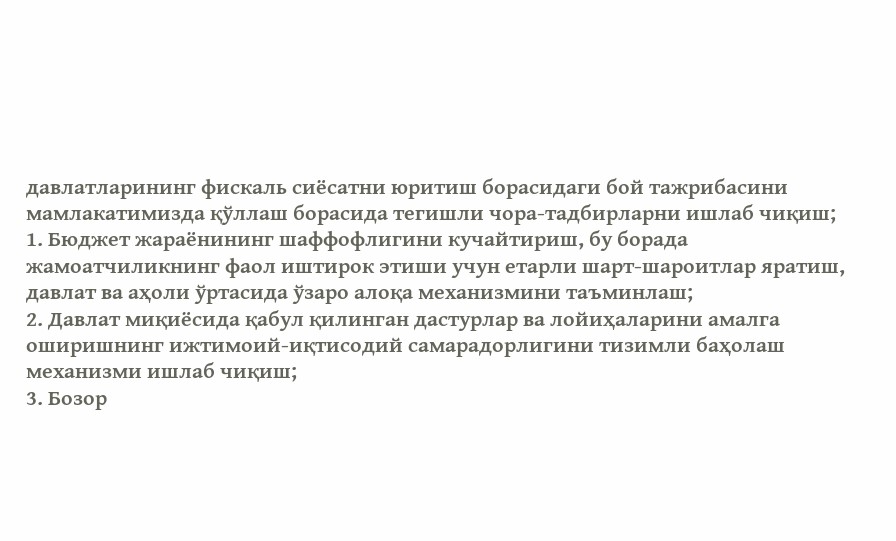давлатларининг фискаль сиёсатни юритиш борасидаги бой тажрибасини
мамлакатимизда қўллаш борасида тегишли чора-тадбирларни ишлаб чиқиш;
1. Бюджет жараёнининг шаффофлигини кучайтириш, бу борада
жамоатчиликнинг фаол иштирок этиши учун етарли шарт-шароитлар яратиш,
давлат ва аҳоли ўртасида ўзаро алоқа механизмини таъминлаш;
2. Давлат миқиёсида қабул қилинган дастурлар ва лойиҳаларини амалга
оширишнинг ижтимоий-иқтисодий самарадорлигини тизимли баҳолаш
механизми ишлаб чиқиш;
3. Бозор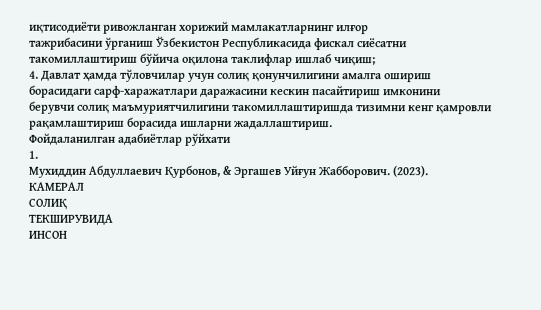иқтисодиёти ривожланган хорижий мамлакатларнинг илғор
тажрибасини ўрганиш Ўзбекистон Республикасида фискал сиёсатни
такомиллаштириш бўйича оқилона таклифлар ишлаб чиқиш;
4. Давлат ҳамда тўловчилар учун солиқ қонунчилигини амалга ошириш
борасидаги сарф-харажатлари даражасини кескин пасайтириш имконини
берувчи солиқ маъмуриятчилигини такомиллаштиришда тизимни кенг қамровли
рақамлаштириш борасида ишларни жадаллаштириш.
Фойдаланилган адабиётлар рўйхати
1.
Мухиддин Абдуллаевич Қурбонов, & Эргашев Уйғун Жабборович. (2023).
КАМЕРАЛ
СОЛИҚ
ТЕКШИРУВИДА
ИНСОН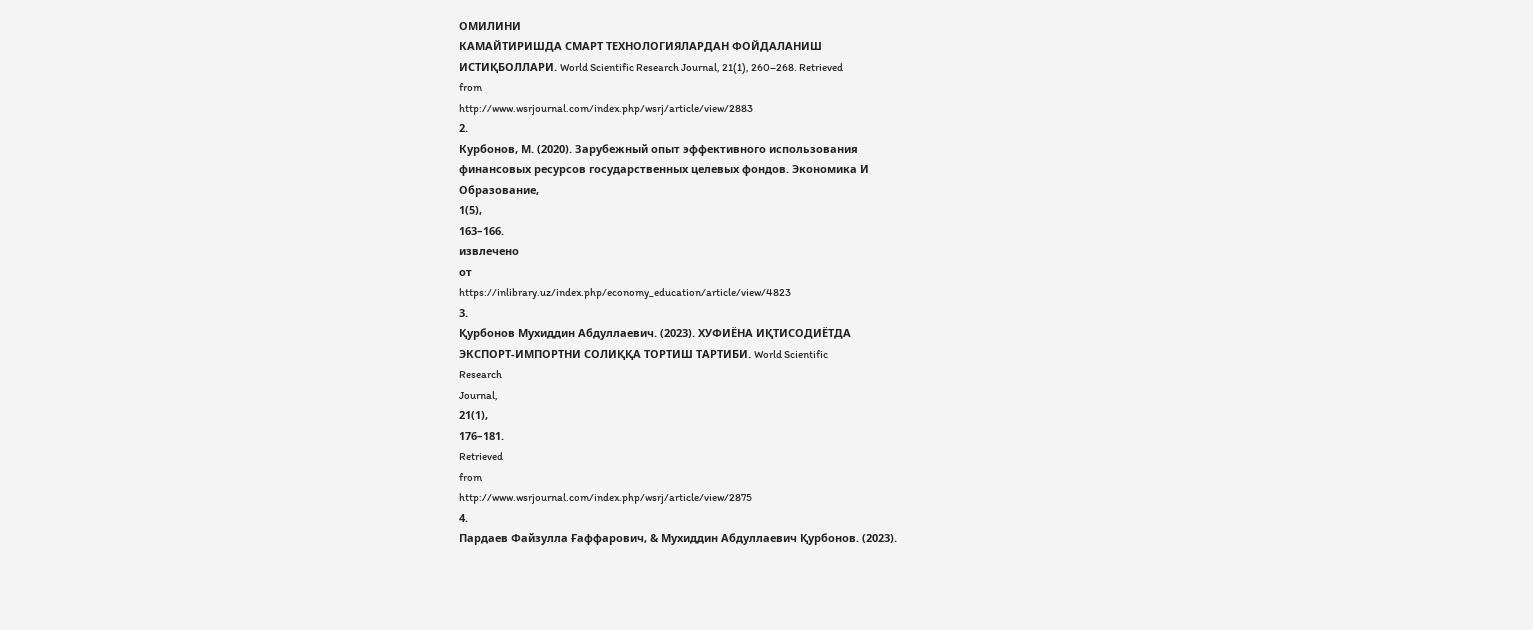ОМИЛИНИ
КАМАЙТИРИШДА СМАРТ ТЕХНОЛОГИЯЛАРДАН ФОЙДАЛАНИШ
ИСТИҚБОЛЛАРИ. World Scientific Research Journal, 21(1), 260–268. Retrieved
from
http://www.wsrjournal.com/index.php/wsrj/article/view/2883
2.
Курбонов, М. (2020). Зарубежный опыт эффективного использования
финансовых ресурсов государственных целевых фондов. Экономика И
Образование,
1(5),
163–166.
извлечено
от
https://inlibrary.uz/index.php/economy_education/article/view/4823
3.
Қурбонов Мухиддин Абдуллаевич. (2023). ХУФИЁНА ИҚТИСОДИЁТДА
ЭКСПОРТ-ИМПОРТНИ СОЛИҚҚА ТОРТИШ ТАРТИБИ. World Scientific
Research
Journal,
21(1),
176–181.
Retrieved
from
http://www.wsrjournal.com/index.php/wsrj/article/view/2875
4.
Пардаев Файзулла Ғаффарович, & Мухиддин Абдуллаевич Қурбонов. (2023).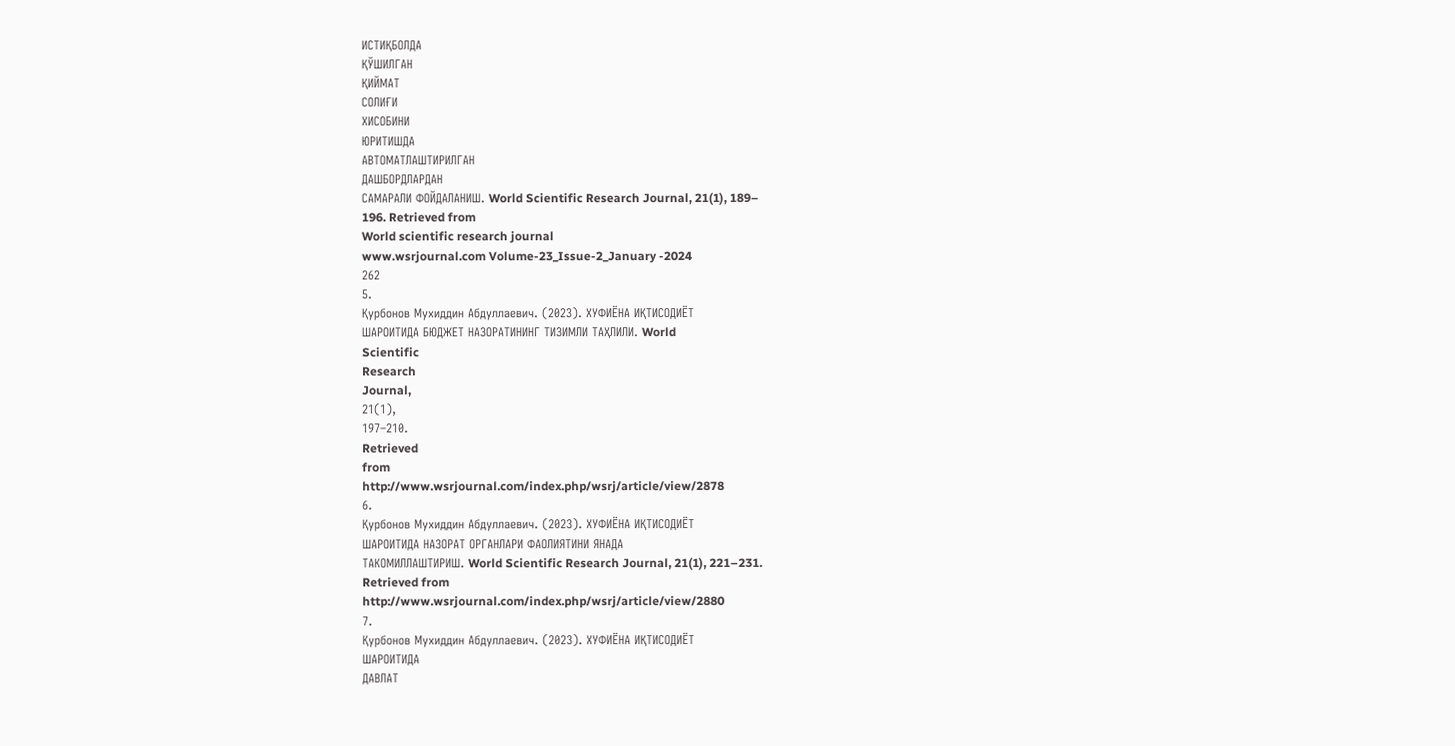ИСТИҚБОЛДА
ҚЎШИЛГАН
ҚИЙМАТ
СОЛИҒИ
ХИСОБИНИ
ЮРИТИШДА
АВТОМАТЛАШТИРИЛГАН
ДАШБОРДЛАРДАН
САМАРАЛИ ФОЙДАЛАНИШ. World Scientific Research Journal, 21(1), 189–
196. Retrieved from
World scientific research journal
www.wsrjournal.com Volume-23_Issue-2_January -2024
262
5.
Қурбонов Мухиддин Абдуллаевич. (2023). ХУФИЁНА ИҚТИСОДИЁТ
ШАРОИТИДА БЮДЖЕТ НАЗОРАТИНИНГ ТИЗИМЛИ ТАҲЛИЛИ. World
Scientific
Research
Journal,
21(1),
197–210.
Retrieved
from
http://www.wsrjournal.com/index.php/wsrj/article/view/2878
6.
Қурбонов Мухиддин Абдуллаевич. (2023). ХУФИЁНА ИҚТИСОДИЁТ
ШАРОИТИДА НАЗОРАТ ОРГАНЛАРИ ФАОЛИЯТИНИ ЯНАДА
ТАКОМИЛЛАШТИРИШ. World Scientific Research Journal, 21(1), 221–231.
Retrieved from
http://www.wsrjournal.com/index.php/wsrj/article/view/2880
7.
Қурбонов Мухиддин Абдуллаевич. (2023). ХУФИЁНА ИҚТИСОДИЁТ
ШАРОИТИДА
ДАВЛАТ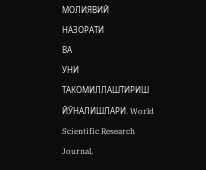МОЛИЯВИЙ
НАЗОРАТИ
ВА
УНИ
ТАКОМИЛЛАШТИРИШ ЙЎНАЛИШЛАРИ. World Scientific Research
Journal,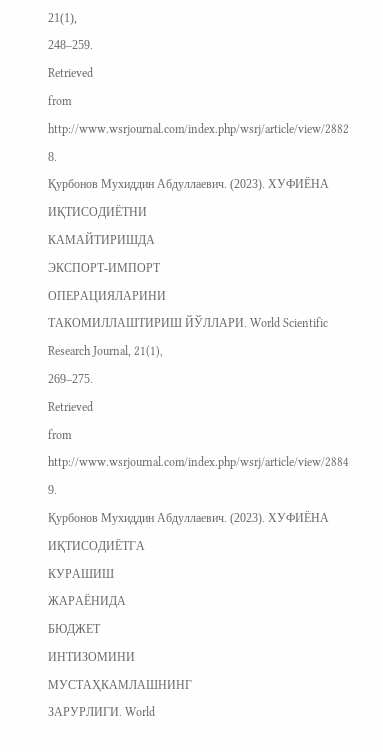21(1),
248–259.
Retrieved
from
http://www.wsrjournal.com/index.php/wsrj/article/view/2882
8.
Қурбонов Мухиддин Абдуллаевич. (2023). ХУФИЁНА ИҚТИСОДИЁТНИ
КАМАЙТИРИШДА
ЭКСПОРТ-ИМПОРТ
ОПЕРАЦИЯЛАРИНИ
ТАКОМИЛЛАШТИРИШ ЙЎЛЛАРИ. World Scientific Research Journal, 21(1),
269–275.
Retrieved
from
http://www.wsrjournal.com/index.php/wsrj/article/view/2884
9.
Қурбонов Мухиддин Абдуллаевич. (2023). ХУФИЁНА ИҚТИСОДИЁТГА
КУРАШИШ
ЖАРАЁНИДА
БЮДЖЕТ
ИНТИЗОМИНИ
МУСТАҲКАМЛАШНИНГ
ЗАРУРЛИГИ. World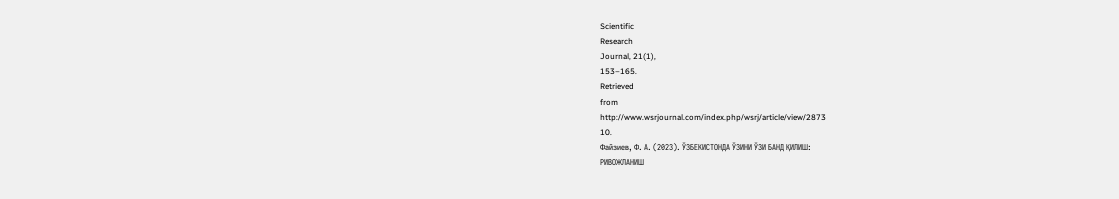Scientific
Research
Journal, 21(1),
153–165.
Retrieved
from
http://www.wsrjournal.com/index.php/wsrj/article/view/2873
10.
Файзиев, Ф. А. (2023). ЎЗБЕКИСТОНДА ЎЗИНИ ЎЗИ БАНД ҚИЛИШ:
РИВОЖЛАНИШ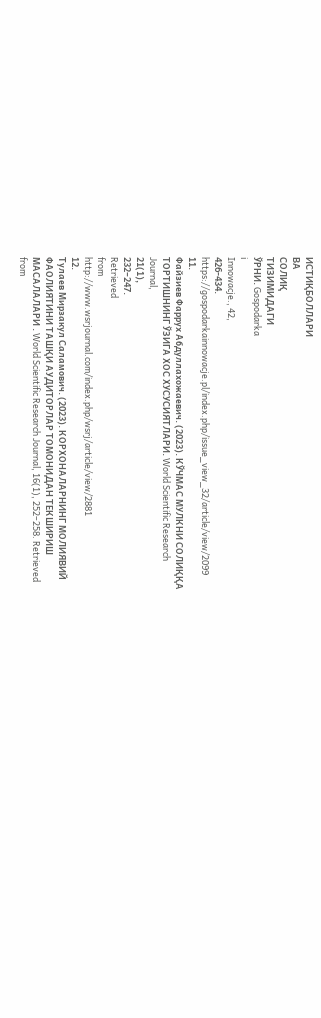ИСТИҚБОЛЛАРИ
ВА
СОЛИҚ
ТИЗИМИДАГИ
ЎРНИ. Gospodarka
i
Innowacje., 42,
426-434.
https://gospodarkainnowacje.pl/index.php/issue_view_32/article/view/2099
11.
Файзиев Фаррух Абдуллахожаевич. (2023). КЎЧМАС МУЛКНИ СОЛИҚҚА
ТОРТИШНИНГ ЎЗИГА ХОС ХУСУСИЯТЛАРИ. World Scientific Research
Journal,
21(1),
232–247.
Retrieved
from
http://www.wsrjournal.com/index.php/wsrj/article/view/2881
12.
Тулаев Мирзакул Саламович. (2023). КОРХОНАЛАРНИНГ МОЛИЯВИЙ
ФАОЛИЯТИНИ ТАШҚИ АУДИТОРЛАР ТОМОНИДАН ТЕКШИРИШ
МАСАЛАЛАРИ . World Scientific Research Journal, 16(1), 252–258. Retrieved
from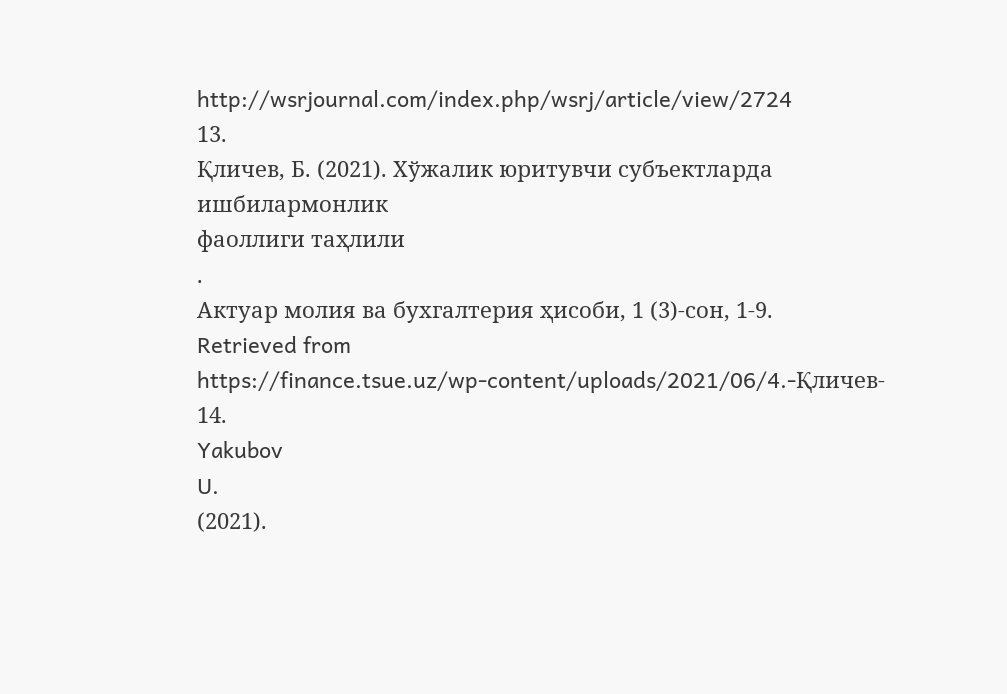http://wsrjournal.com/index.php/wsrj/article/view/2724
13.
Қличев, Б. (2021). Хўжалик юритувчи субъектларда ишбилармонлик
фаоллиги таҳлили
.
Актуар молия ва бухгалтерия ҳисоби, 1 (3)-сон, 1-9.
Retrieved from
https://finance.tsue.uz/wp-content/uploads/2021/06/4.-Қличев-
14.
Yakubov
U.
(2021).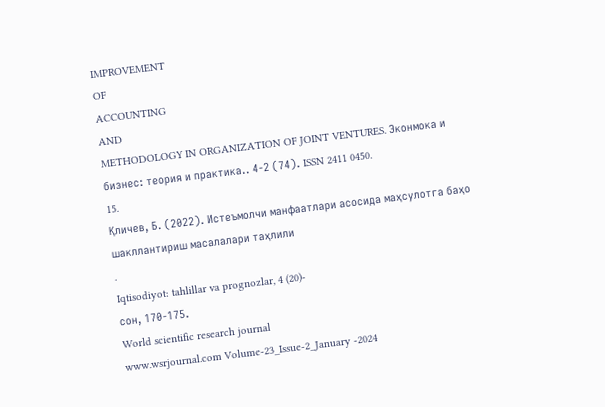IMPROVEMENT
OF
ACCOUNTING
AND
METHODOLOGY IN ORGANIZATION OF JOINT VENTURES. Эконмока и
бизнес: теория и практика.. 4-2 (74). ISSN 2411 0450.
15.
Қличев, Б. (2022). Истеъмолчи манфаатлари асосида маҳсулотга баҳо
шакллантириш масалалари таҳлили
.
Iqtisodiyot: tahlillar va prognozlar, 4 (20)-
сон, 170-175.
World scientific research journal
www.wsrjournal.com Volume-23_Issue-2_January -2024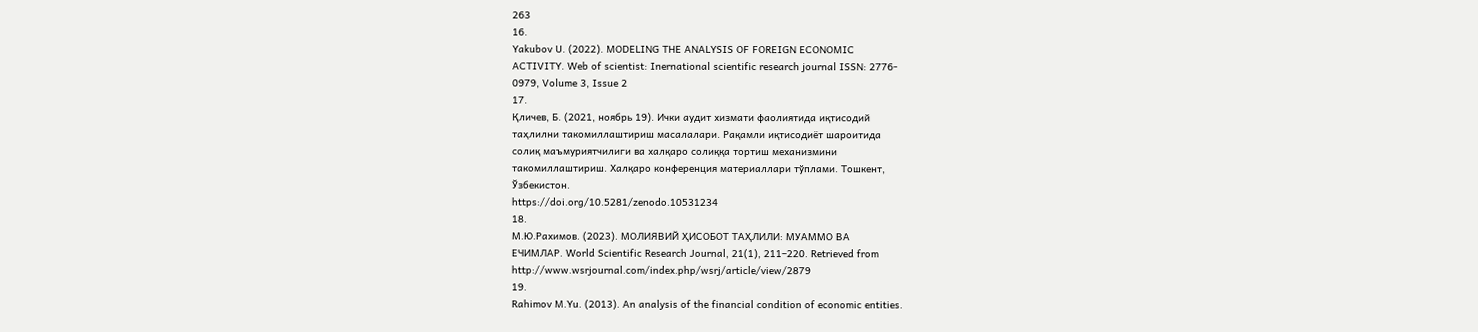263
16.
Yakubov U. (2022). MODELING THE ANALYSIS OF FOREIGN ECONOMIC
ACTIVITY. Web of scientist: Inernational scientific research journal ISSN: 2776-
0979, Volume 3, Issue 2
17.
Қличев, Б. (2021, ноябрь 19). Ички аудит хизмати фаолиятида иқтисодий
таҳлилни такомиллаштириш масалалари. Рақамли иқтисодиёт шароитида
солиқ маъмуриятчилиги ва халқаро солиққа тортиш механизмини
такомиллаштириш. Халқаро конференция материаллари тўплами. Тошкент,
Ўзбекистон.
https://doi.org/10.5281/zenodo.10531234
18.
М.Ю.Рахимов. (2023). МОЛИЯВИЙ ҲИСОБОТ ТАҲЛИЛИ: МУАММО ВА
ЕЧИМЛАР. World Scientific Research Journal, 21(1), 211–220. Retrieved from
http://www.wsrjournal.com/index.php/wsrj/article/view/2879
19.
Rahimov M.Yu. (2013). An analysis of the financial condition of economic entities.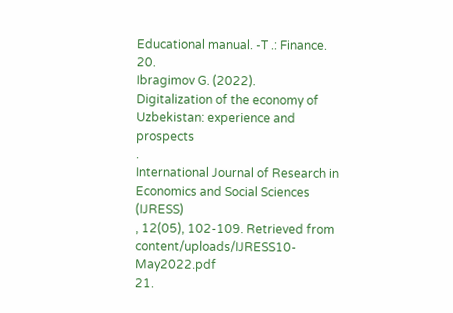Educational manual. -T .: Finance.
20.
Ibragimov G. (2022).
Digitalization of the economy of Uzbekistan: experience and
prospects
.
International Journal of Research in Economics and Social Sciences
(IJRESS)
, 12(05), 102-109. Retrieved from
content/uploads/IJRESS10-May2022.pdf
21.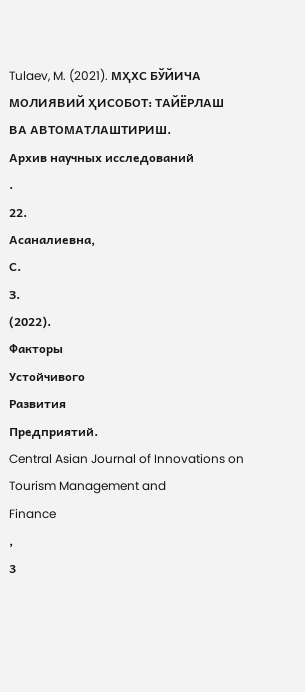Tulaev, M. (2021). МҲХС БЎЙИЧА МОЛИЯВИЙ ҲИСОБОТ: ТАЙЁРЛАШ
ВА АВТОМАТЛАШТИРИШ.
Архив научных исследований
.
22.
Асаналиевна,
С.
З.
(2022).
Факторы
Устойчивого
Развития
Предприятий.
Central Asian Journal of Innovations on Tourism Management and
Finance
,
3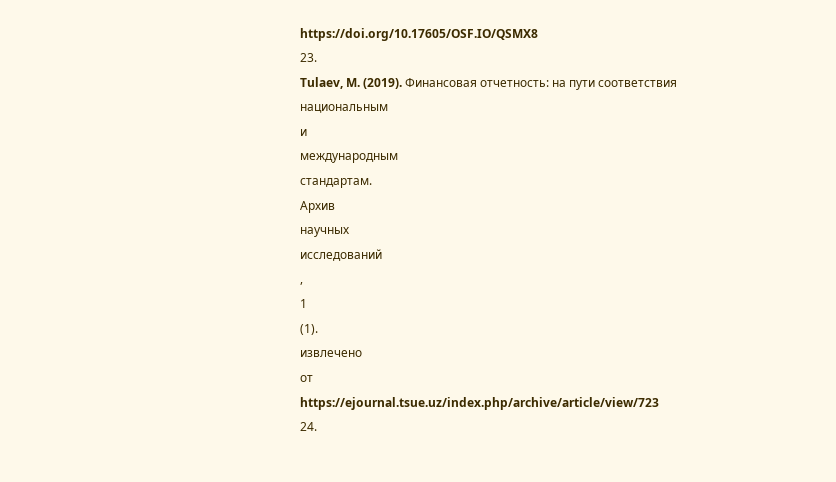https://doi.org/10.17605/OSF.IO/QSMX8
23.
Tulaev, M. (2019). Финансовая отчетность: на пути соответствия
национальным
и
международным
стандартам.
Архив
научных
исследований
,
1
(1).
извлечено
от
https://ejournal.tsue.uz/index.php/archive/article/view/723
24.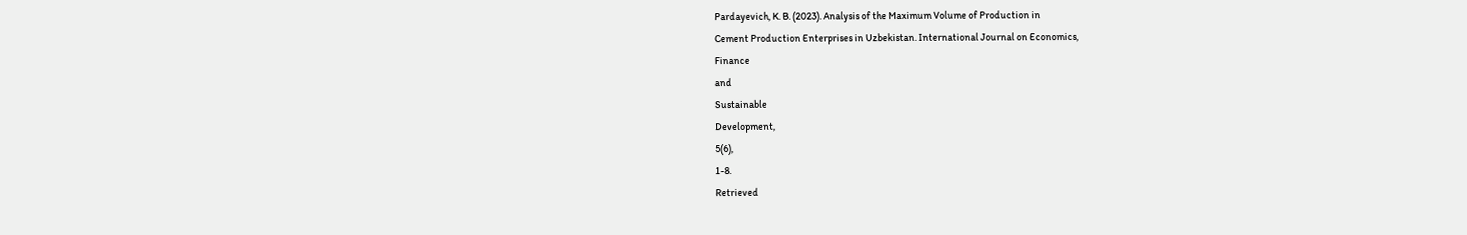Pardayevich, K. B. (2023). Analysis of the Maximum Volume of Production in
Cement Production Enterprises in Uzbekistan. International Journal on Economics,
Finance
and
Sustainable
Development,
5(6),
1-8.
Retrieved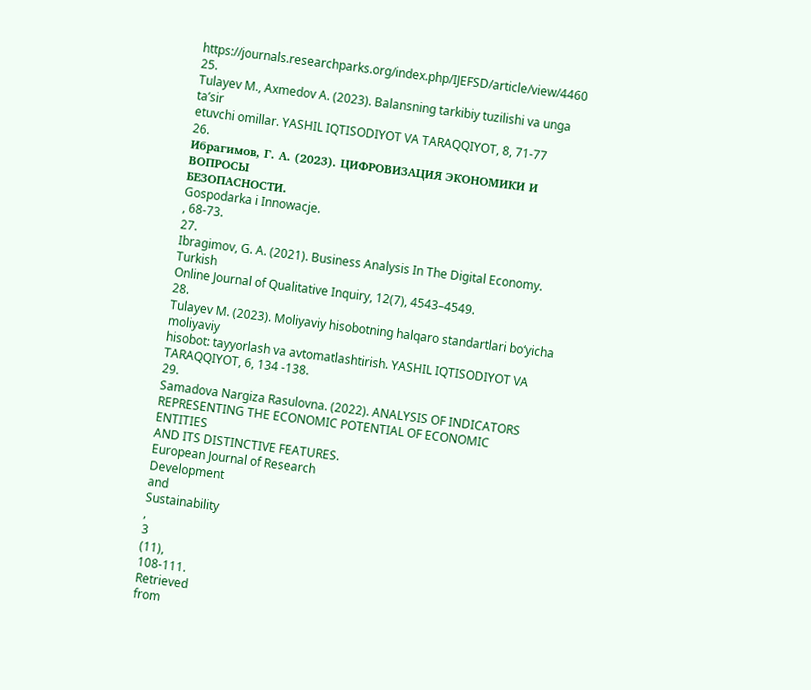https://journals.researchparks.org/index.php/IJEFSD/article/view/4460
25.
Tulayev M., Axmedov A. (2023). Balansning tarkibiy tuzilishi va unga taʼsir
etuvchi omillar. YASHIL IQTISODIYOT VA TARAQQIYOT, 8, 71-77
26.
Ибрагимов, Г. А. (2023). ЦИФРОВИЗАЦИЯ ЭКОНОМИКИ И ВОПРОСЫ
БЕЗОПАСНОСТИ.
Gospodarka i Innowacje.
, 68-73.
27.
Ibragimov, G. A. (2021). Business Analysis In The Digital Economy. Turkish
Online Journal of Qualitative Inquiry, 12(7), 4543–4549.
28.
Tulayev M. (2023). Moliyaviy hisobotning halqaro standartlari bo‘yicha moliyaviy
hisobot: tayyorlash va avtomatlashtirish. YASHIL IQTISODIYOT VA
TARAQQIYOT, 6, 134 -138.
29.
Samadova Nargiza Rasulovna. (2022). ANALYSIS OF INDICATORS
REPRESENTING THE ECONOMIC POTENTIAL OF ECONOMIC ENTITIES
AND ITS DISTINCTIVE FEATURES.
European Journal of Research
Development
and
Sustainability
,
3
(11),
108-111.
Retrieved
from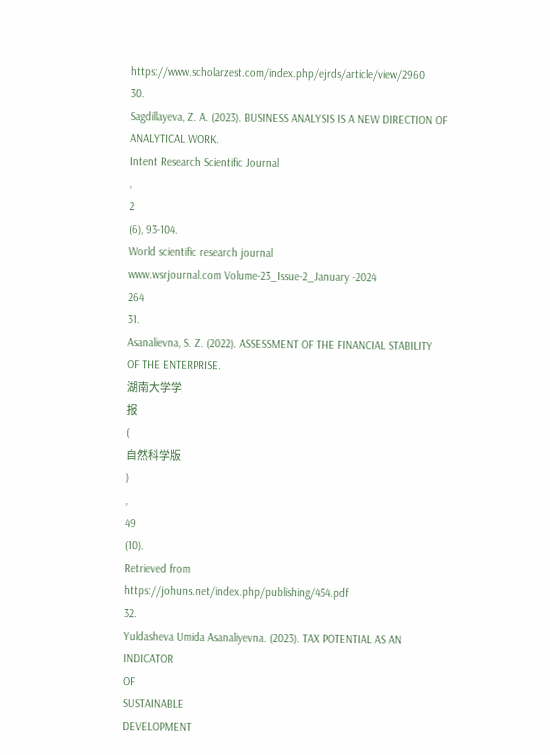https://www.scholarzest.com/index.php/ejrds/article/view/2960
30.
Sagdillayeva, Z. A. (2023). BUSINESS ANALYSIS IS A NEW DIRECTION OF
ANALYTICAL WORK.
Intent Research Scientific Journal
,
2
(6), 93-104.
World scientific research journal
www.wsrjournal.com Volume-23_Issue-2_January -2024
264
31.
Asanalievna, S. Z. (2022). ASSESSMENT OF THE FINANCIAL STABILITY
OF THE ENTERPRISE.
湖南大学学
报
(
自然科学版
)
,
49
(10).
Retrieved from
https://johuns.net/index.php/publishing/454.pdf
32.
Yuldasheva Umida Asanaliyevna. (2023). TAX POTENTIAL AS AN
INDICATOR
OF
SUSTAINABLE
DEVELOPMENT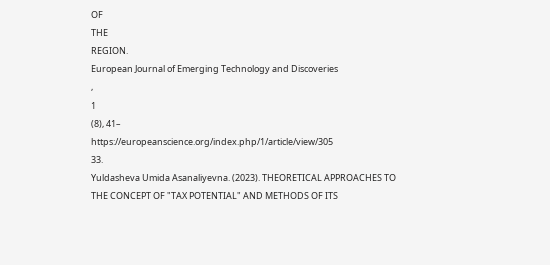OF
THE
REGION.
European Journal of Emerging Technology and Discoveries
,
1
(8), 41–
https://europeanscience.org/index.php/1/article/view/305
33.
Yuldasheva Umida Asanaliyevna. (2023). THEORETICAL APPROACHES TO
THE CONCEPT OF "TAX POTENTIAL" AND METHODS OF ITS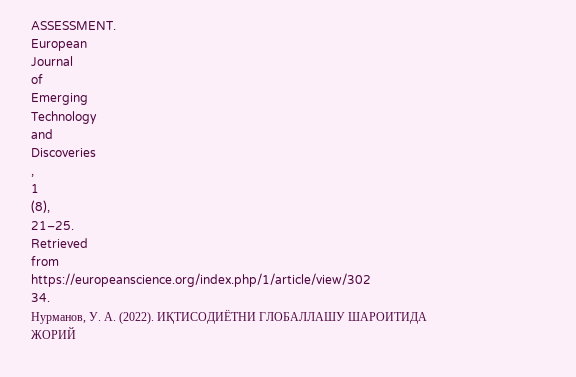ASSESSMENT.
European
Journal
of
Emerging
Technology
and
Discoveries
,
1
(8),
21–25.
Retrieved
from
https://europeanscience.org/index.php/1/article/view/302
34.
Нурманов, У. А. (2022). ИҚТИСОДИЁТНИ ГЛОБАЛЛАШУ ШАРОИТИДА
ЖОРИЙ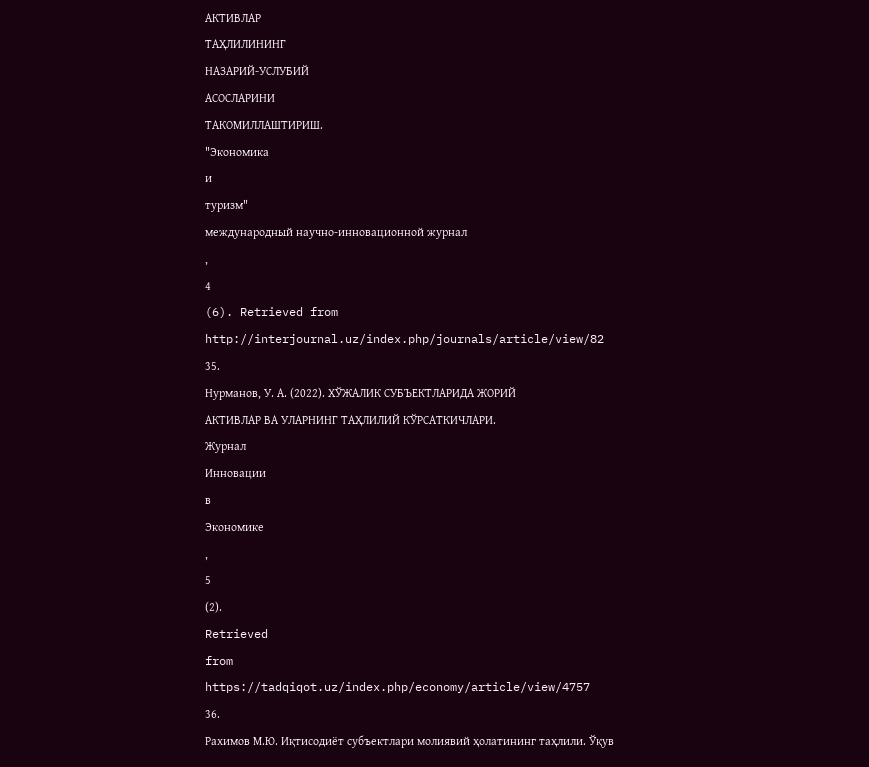АКТИВЛАР
ТАҲЛИЛИНИНГ
НАЗАРИЙ-УСЛУБИЙ
АСОСЛАРИНИ
ТАКОМИЛЛАШТИРИШ.
"Экономика
и
туризм"
международный научно-инновационной журнал
,
4
(6). Retrieved from
http://interjournal.uz/index.php/journals/article/view/82
35.
Нурманов, У. А. (2022). ХЎЖАЛИК СУБЪЕКТЛАРИДА ЖОРИЙ
АКТИВЛАР ВА УЛАРНИНГ ТАҲЛИЛИЙ КЎРСАТКИЧЛАРИ.
Журнал
Инновации
в
Экономике
,
5
(2).
Retrieved
from
https://tadqiqot.uz/index.php/economy/article/view/4757
36.
Рахимов М.Ю. Иқтисодиёт субъектлари молиявий ҳолатининг таҳлили. Ўқув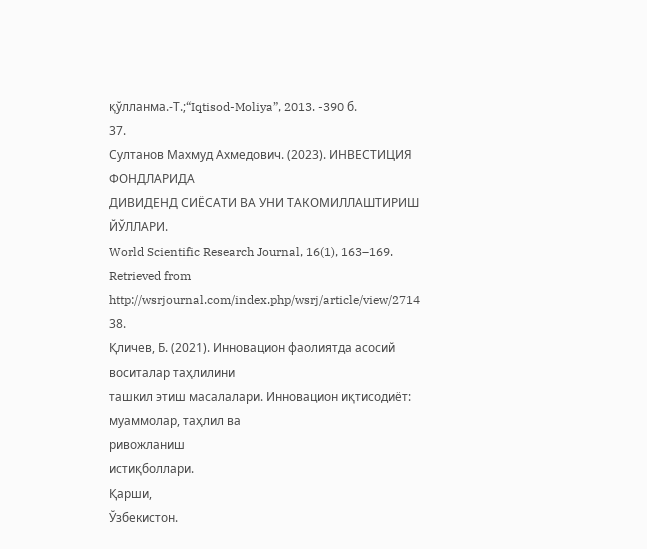қўлланма.-Т.;“Iqtisod-Moliya”, 2013. -390 б.
37.
Султанов Махмуд Ахмедович. (2023). ИНВЕСТИЦИЯ ФОНДЛАРИДА
ДИВИДЕНД СИЁСАТИ ВА УНИ ТАКОМИЛЛАШТИРИШ ЙЎЛЛАРИ.
World Scientific Research Journal, 16(1), 163–169. Retrieved from
http://wsrjournal.com/index.php/wsrj/article/view/2714
38.
Қличев, Б. (2021). Инновацион фаолиятда асосий воситалар таҳлилини
ташкил этиш масалалари. Инновацион иқтисодиёт: муаммолар, таҳлил ва
ривожланиш
истиқболлари.
Қарши,
Ўзбекистон.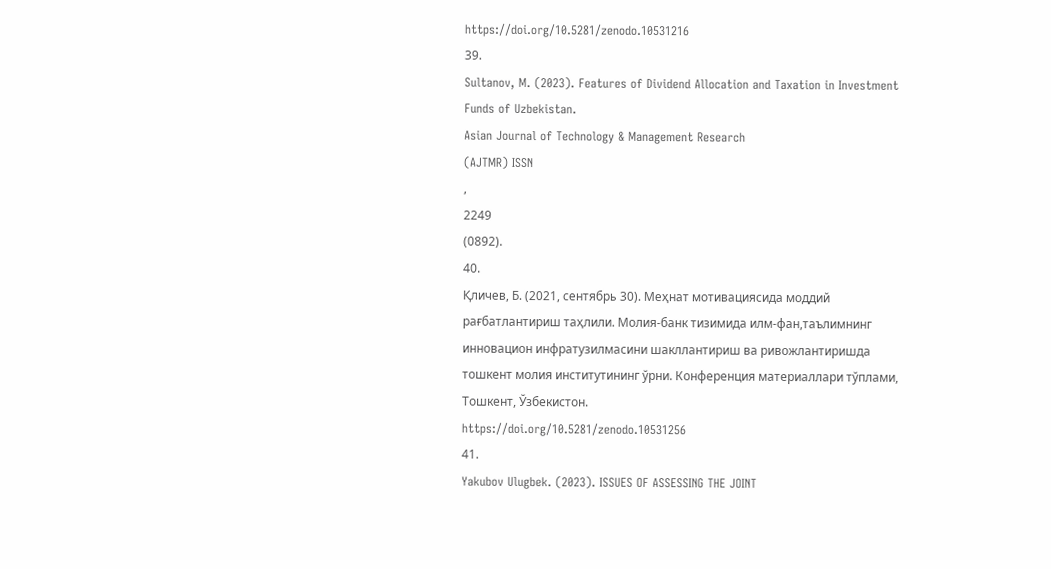https://doi.org/10.5281/zenodo.10531216
39.
Sultanov, M. (2023). Features of Dividend Allocation and Taxation in Investment
Funds of Uzbekistan.
Asian Journal of Technology & Management Research
(AJTMR) ISSN
,
2249
(0892).
40.
Қличев, Б. (2021, сентябрь 30). Меҳнат мотивациясида моддий
рағбатлантириш таҳлили. Молия-банк тизимида илм-фан,таълимнинг
инновацион инфратузилмасини шакллантириш ва ривожлантиришда
тошкент молия институтининг ўрни. Конференция материаллари тўплами,
Тошкент, Ўзбекистон.
https://doi.org/10.5281/zenodo.10531256
41.
Yakubov Ulugbek. (2023). ISSUES OF ASSESSING THE JOINT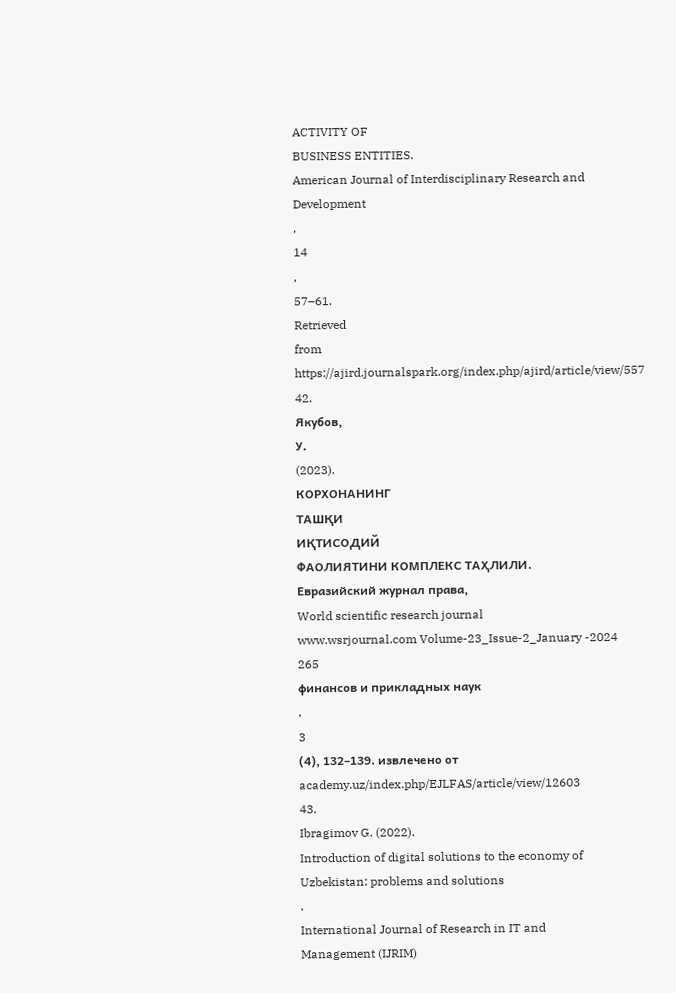ACTIVITY OF
BUSINESS ENTITIES.
American Journal of Interdisciplinary Research and
Development
,
14
,
57–61.
Retrieved
from
https://ajird.journalspark.org/index.php/ajird/article/view/557
42.
Якубов,
У.
(2023).
КОРХОНАНИНГ
ТАШҚИ
ИҚТИСОДИЙ
ФАОЛИЯТИНИ КОМПЛЕКС ТАҲЛИЛИ.
Евразийский журнал права,
World scientific research journal
www.wsrjournal.com Volume-23_Issue-2_January -2024
265
финансов и прикладных наук
,
3
(4), 132–139. извлечено от
academy.uz/index.php/EJLFAS/article/view/12603
43.
Ibragimov G. (2022).
Introduction of digital solutions to the economy of
Uzbekistan: problems and solutions
.
International Journal of Research in IT and
Management (IJRIM)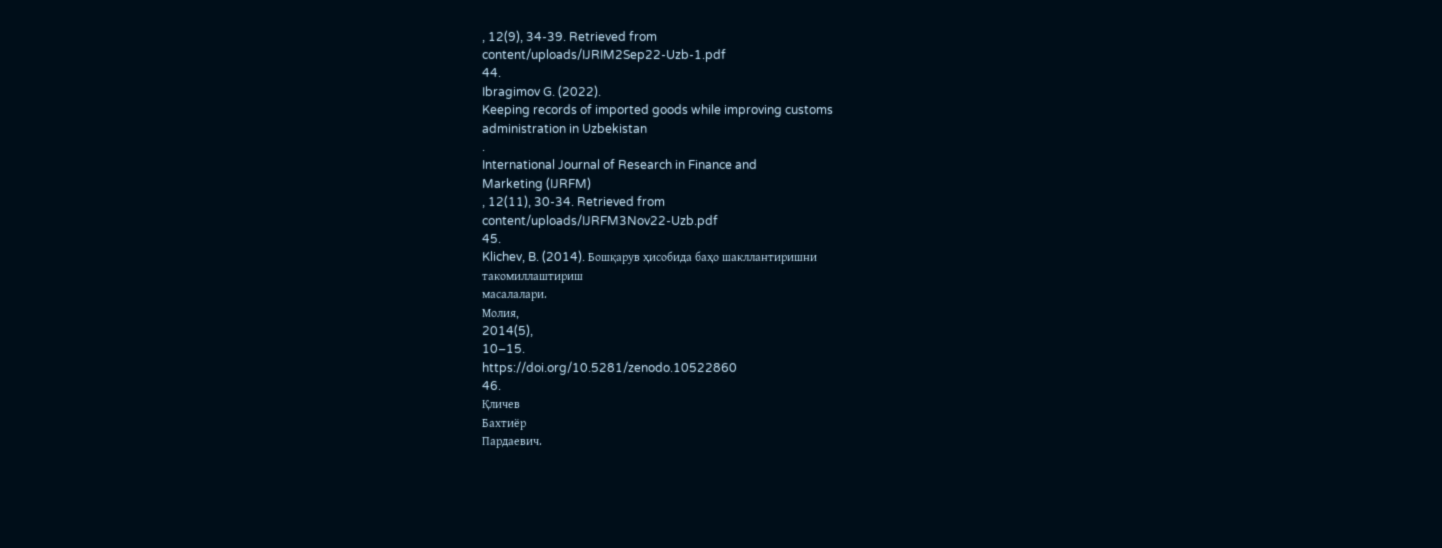, 12(9), 34-39. Retrieved from
content/uploads/IJRIM2Sep22-Uzb-1.pdf
44.
Ibragimov G. (2022).
Keeping records of imported goods while improving customs
administration in Uzbekistan
.
International Journal of Research in Finance and
Marketing (IJRFM)
, 12(11), 30-34. Retrieved from
content/uploads/IJRFM3Nov22-Uzb.pdf
45.
Klichev, B. (2014). Бошқарув ҳисобида баҳо шакллантиришни
такомиллаштириш
масалалари.
Молия,
2014(5),
10–15.
https://doi.org/10.5281/zenodo.10522860
46.
Қличев
Бахтиёр
Пардаевич.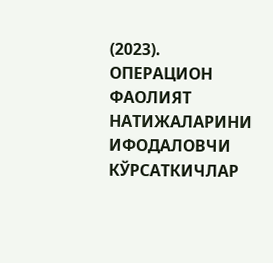(2023).
ОПЕРАЦИОН
ФАОЛИЯТ
НАТИЖАЛАРИНИ ИФОДАЛОВЧИ КЎРСАТКИЧЛАР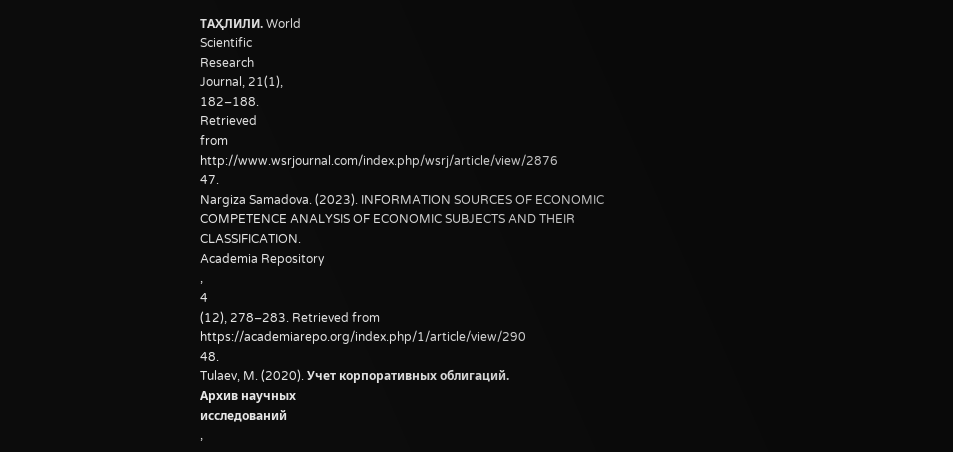ТАҲЛИЛИ. World
Scientific
Research
Journal, 21(1),
182–188.
Retrieved
from
http://www.wsrjournal.com/index.php/wsrj/article/view/2876
47.
Nargiza Samadova. (2023). INFORMATION SOURCES OF ECONOMIC
COMPETENCE ANALYSIS OF ECONOMIC SUBJECTS AND THEIR
CLASSIFICATION.
Academia Repository
,
4
(12), 278–283. Retrieved from
https://academiarepo.org/index.php/1/article/view/290
48.
Tulaev, M. (2020). Учет корпоративных облигаций.
Архив научных
исследований
,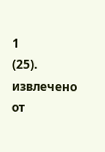1
(25).
извлечено
от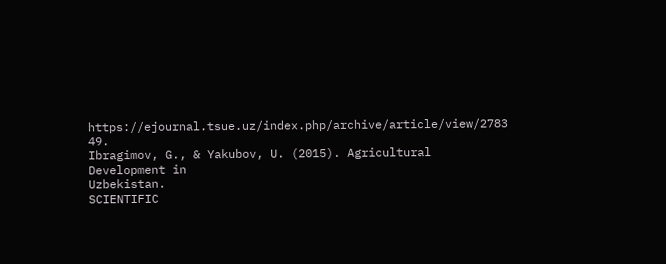https://ejournal.tsue.uz/index.php/archive/article/view/2783
49.
Ibragimov, G., & Yakubov, U. (2015). Agricultural Development in
Uzbekistan.
SCIENTIFIC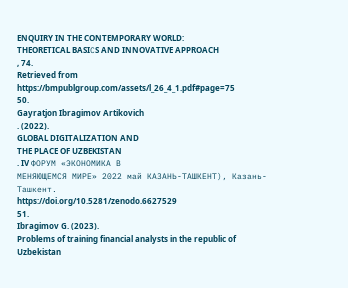ENQUIRY IN THE CONTEMPORARY WORLD:
THEORETICAL BASIСS AND INNOVATIVE APPROACH
, 74.
Retrieved from
https://bmpublgroup.com/assets/l_26_4_1.pdf#page=75
50.
Gayratjon Ibragimov Artikovich
. (2022).
GLOBAL DIGITALIZATION AND
THE PLACE OF UZBEKISTAN
. IV ФОРУМ «ЭКОНОМИКА В
МЕНЯЮЩЕМСЯ МИРЕ» 2022 май КАЗАНЬ-ТАШКЕНТ), Казань-Ташкент.
https://doi.org/10.5281/zenodo.6627529
51.
Ibragimov G. (2023).
Problems of training financial analysts in the republic of
Uzbekistan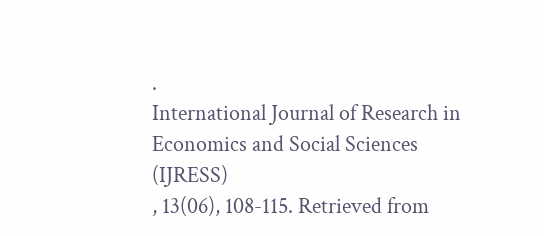.
International Journal of Research in Economics and Social Sciences
(IJRESS)
, 13(06), 108-115. Retrieved from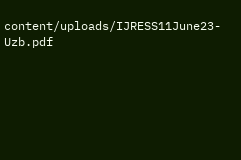content/uploads/IJRESS11June23-Uzb.pdf